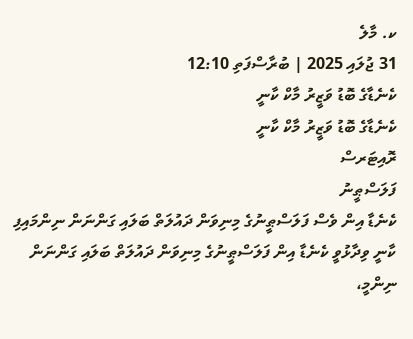ކ. މާލެ
31 ޖުލައި 2025 | ބުރާސްފަތި 12:10
ކެނެޑާގެ ބޮޑު ވަޒީރު މާކް ކާނީ
ކެނެޑާގެ ބޮޑު ވަޒީރު މާކް ކާނީ
ރޮއިޓަރސް
ފަލަސްޠީނު
ކެނެޑާ އިން ވެސް ފަލަސްޠީނުގެ މިނިވަން ދައުލަތް ބަލައި ގަންނަން ނިންމައިފި
ކާނީ ވިދާޅުވީ ކެނެޑާ އިން ފަލަސްޠީނުގެ މިނިވަން ދައުލަތް ބަލައި ގަންނަން ނިންމީ،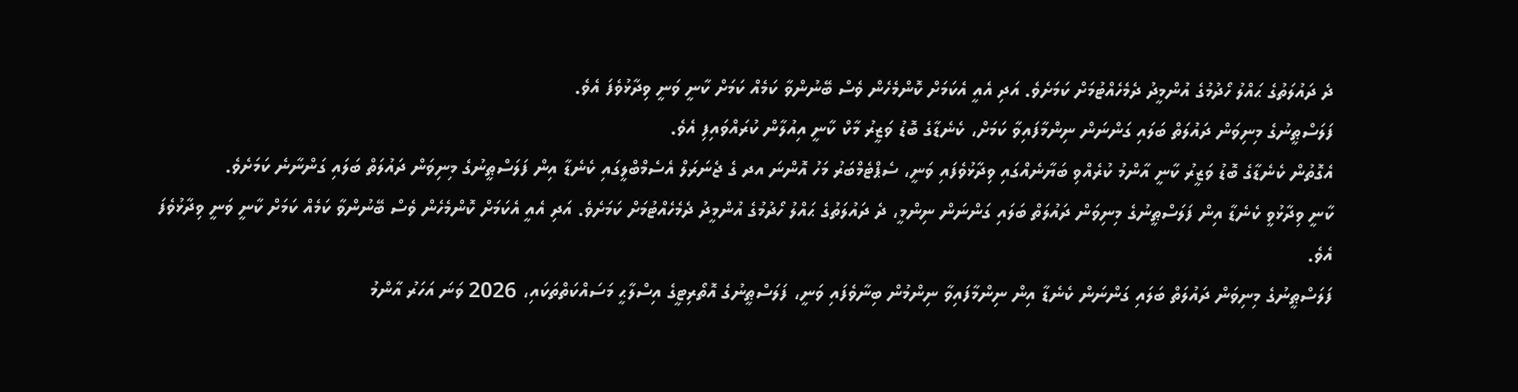ދެ ދައުލަތުގެ ޙައްލު ހޯދުމުގެ އުންމީދު ދެމެހެއްޓުމަށް ކަމަށެވެ. އަދި އެއީ އެކަމަށް ކޮންމެހެން ވެސް ބޭނުންވާ ކަމެއް ކަމަށް ކާނީ ވަނީ ވިދާޅުވެފަ އެވެ.
ފަލަސްޠީނުގެ މިނިވަން ދައުލަތް ބަލައި ގަންނަން ނިންމާފައިވާ ކަމަށް، ކެނެޑާގެ ބޮޑު ވަޒީރު މާކް ކާނީ އިއުލާން ކުރައްވައިފި އެވެ.
އެގޮތުން ކެނެޑާގެ ބޮޑު ވަޒީރު ކާނީ އާންމު ކުރެއްވި ބަޔާނެއްގައި ވިދާޅުވެފައި ވަނީ، ސެޕްޓެމްބަރު މަހު އޮންނަ އދ ގެ ޖެނަރަލް އެސެމްބްލީގައި ކެނެޑާ އިން ފަލަސްޠީނުގެ މިނިވަން ދައުލަތް ބަލައި ގަންނާނެ ކަމަށެވެ.
ކާނީ ވިދާޅުވީ ކެނެޑާ އިން ފަލަސްޠީނުގެ މިނިވަން ދައުލަތް ބަލައި ގަންނަން ނިންމީ، ދެ ދައުލަތުގެ ޙައްލު ހޯދުމުގެ އުންމީދު ދެމެހެއްޓުމަށް ކަމަށެވެ. އަދި އެއީ އެކަމަށް ކޮންމެހެން ވެސް ބޭނުންވާ ކަމެއް ކަމަށް ކާނީ ވަނީ ވިދާޅުވެފަ އެވެ.
ފަލަސްޠީނުގެ މިނިވަން ދައުލަތް ބަލައި ގަންނަން ކެނެޑާ އިން ނިންމާފައިވާ ނިންމުން ބިނާވެފައި ވަނީ، ފަލަސްޠީނުގެ އޮތޯރިޓީގެ އިސްލާޙީ މަސައްކަތްތަކައި، 2026 ވަނަ އަހަރު އާންމު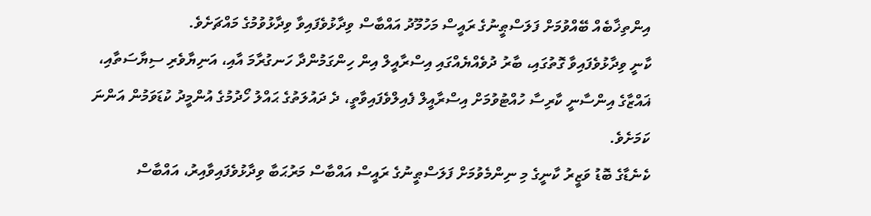އިންތިޚާބެއް ބޭއްވުމަށް ފަލަސްޠީނުގެ ރައީސް މަހުމޫދު އައްބާސް ވިދާޅުވެފައިވާ ވިދާޅުވުމުގެ މައްޗަށެވެ.
ކާނީ ވިދާޅުވެފައިވާ ގޮތުގައި، ބާރު ދުވެއްޔެއްގައި އިސްރާއީލް އިން ހިންގަމުންދާ ހަނގުރާމަ އާއި، އަނިޔާވެރި ސިޔާސަތާއި، ޣައްޒާގެ އިންސާނީ ކާރިސާ ހުއްޓުވުމަށް އިސްރާއީލް ފެއިލްވެފައިވާތީ، ދެ ދައުލަތުގެ ޙައްލު ހޯދުމުގެ އުންމީދު ކުޑަވަމުން އަންނަ ކަމަށެވެ.
ކެނެޑާގެ ބޮޑު ވަޒީރު ކާނީގެ މި ނިންމެވުމަށް ފަލަސްޠީނުގެ ރައީސް އައްބާސް މަރުޙަބާ ވިދާޅުވެފައިވާއިރު، އައްބާސް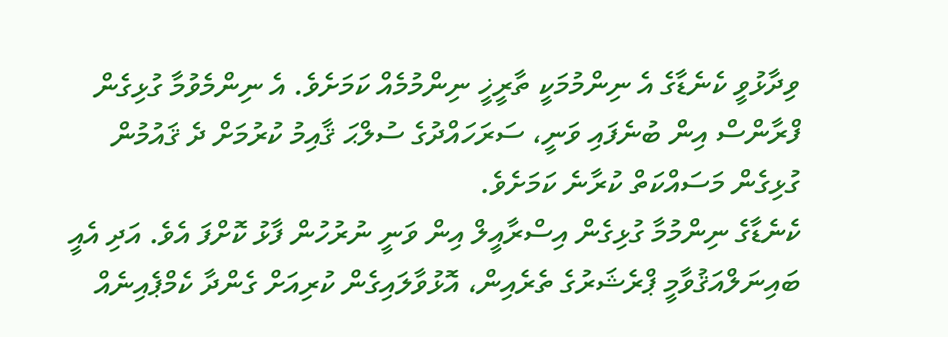ވިދާޅުވީ ކެނެޑާގެ އެ ނިންމުމަކީ ތާރީޚީ ނިންމުމެއް ކަމަށެވެ. އެ ނިންމެވުމާ ގުޅިގެން ފްރާންސް އިން ބުނެފައި ވަނީ، ސަރަހައްދުގެ ސުލްޙަ ޤާއިމު ކުރުމަށް ދެ ޤައުމުން ގުޅިގެން މަސައްކަތް ކުރާނެ ކަމަށެވެ.
ކެނެޑާގެ ނިންމުމާ ގުޅިގެން އިސްރާއީލް އިން ވަނީ ނުރުހުން ފާޅު ކޮށްފަ އެވެ. އަދި އެއީ ބައިނަލްއަޤުވާމީ ޕްރެޝަރުގެ ތެރެއިން، އޮޅުވާލައިގެން ކުރިއަށް ގެންދާ ކެމްޕެއިނެއް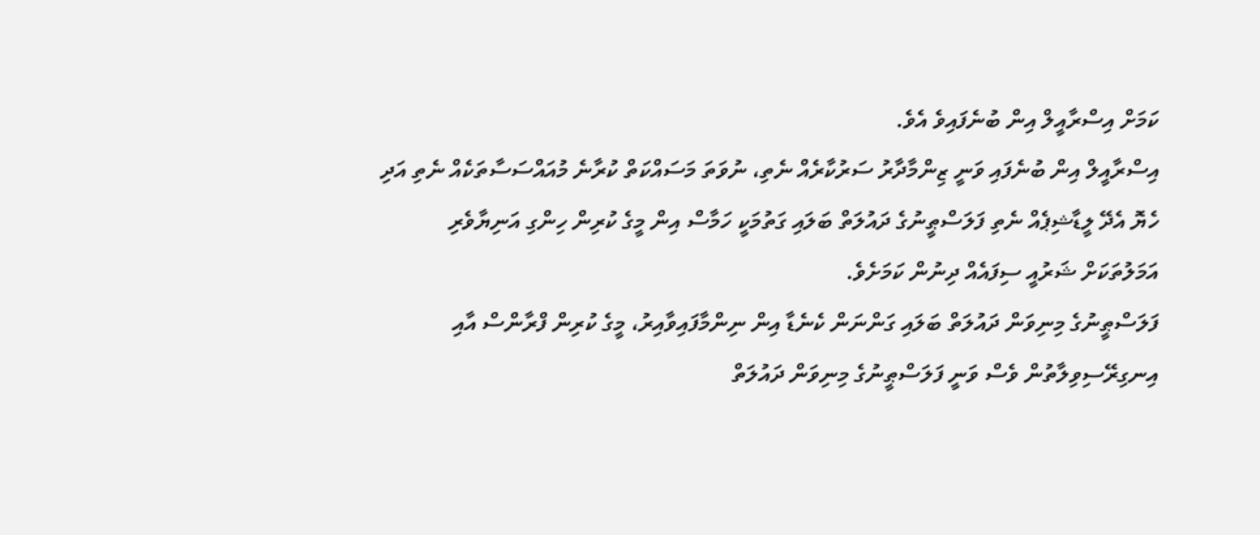ކަމަށް އިސްރާއީލް އިން ބުނެފައިވެ އެވެ.
އިސްރާއީލް އިން ބުނެފައި ވަނީ ޒިންމާދާރު ސަރުކާރެއް ނެތި، ނުވަތަ މަސައްކަތް ކުރާނެ މުއައްސަސާތަކެއް ނެތި އަދި ހެޔޮ އެދޭ ލީޑާޝިޕެއް ނެތި ފަލަސްޠީނުގެ ދައުލަތް ބަލައި ގަތުމަކީ ހަމާސް އިން މީގެ ކުރިން ހިންގި އަނިޔާވެރި އަމަލުތަކަށް ޝަރުއީ ސިފައެއް ދިނުން ކަމަށެވެ.
ފަލަސްޠީނުގެ މިނިވަން ދައުލަތް ބަލައި ގަންނަން ކެނެޑާ އިން ނިންމާފައިވާއިރު، މީގެ ކުރިން ފްރާންސް އާއި އިނގިރޭސިވިލާތުން ވެސް ވަނީ ފަލަސްޠީނުގެ މިނިވަން ދައުލަތް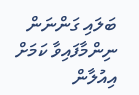ބަލައި ގަންނަން ނިންމާފައިވާ ކަމަށް އިއުލާން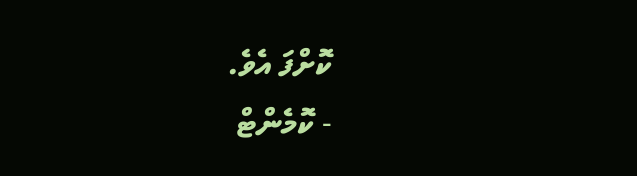ކޮށްފަ އެވެ.
- ކޮމެންޓް